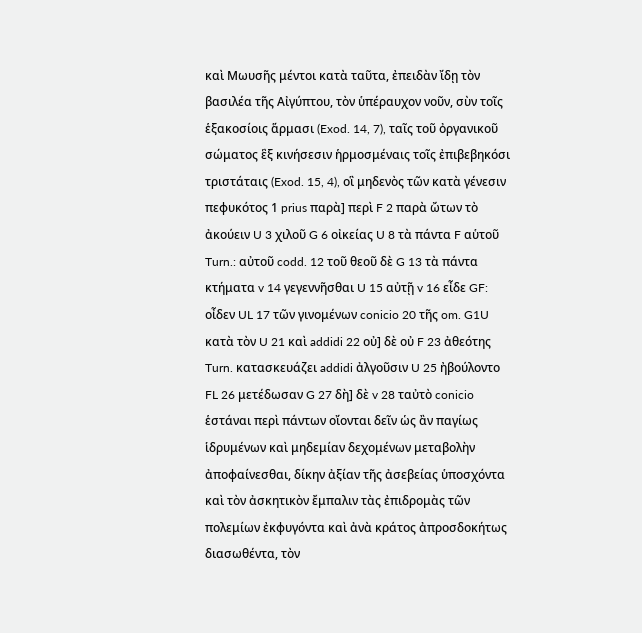καὶ Μωυσῆς μέντοι κατὰ ταῦτα, ἐπειδὰν ἴδῃ τὸν βασιλέα τῆς Αἰγύπτου, τὸν ὑπέραυχον νοῦν, σὺν τοῖς ἑξακοσίοις ἅρμασι (Exod. 14, 7), ταῖς τοῦ ὀργανικοῦ σώματος ἓξ κινήσεσιν ἡρμοσμέναις τοῖς ἐπιβεβηκόσι τριστάταις (Exod. 15, 4), οἳ μηδενὸς τῶν κατὰ γένεσιν πεφυκότος 1 prius παρὰ] περὶ F 2 παρὰ ὤτων τὸ ἀκούειν U 3 χιλοῦ G 6 οἰκείας U 8 τὰ πάντα F αὑτοῦ Turn.: αὐτοῦ codd. 12 τοῦ θεοῦ δὲ G 13 τὰ πάντα κτήματα v 14 γεγεννῆσθαι U 15 αὐτῇ v 16 εἶδε GF: οἶδεν UL 17 τῶν γινομένων conicio 20 τῆς om. G1U κατὰ τὸν U 21 καὶ addidi 22 οὐ] δὲ οὐ F 23 ἀθεότης Turn. κατασκευάζει addidi ἀλγοῦσιν U 25 ἠβούλοντο FL 26 μετέδωσαν G 27 δὴ] δὲ v 28 ταὐτὸ conicio ἑστάναι περὶ πάντων οἴονται δεῖν ὡς ἂν παγίως ἱδρυμένων καὶ μηδεμίαν δεχομένων μεταβολὴν ἀποφαίνεσθαι, δίκην ἀξίαν τῆς ἀσεβείας ὑποσχόντα καὶ τὸν ἀσκητικὸν ἔμπαλιν τὰς ἐπιδρομὰς τῶν πολεμίων ἐκφυγόντα καὶ ἀνὰ κράτος ἀπροσδοκήτως διασωθέντα, τὸν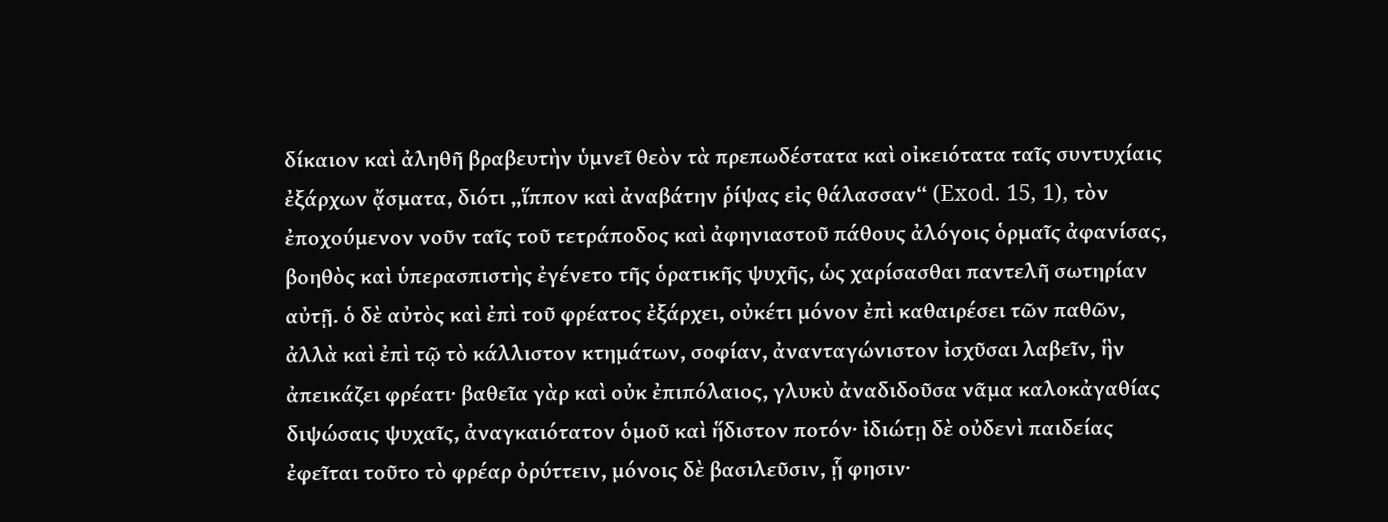δίκαιον καὶ ἀληθῆ βραβευτὴν ὑμνεῖ θεὸν τὰ πρεπωδέστατα καὶ οἰκειότατα ταῖς συντυχίαις ἐξάρχων ᾄσματα, διότι „ἵππον καὶ ἀναβάτην ῥίψας εἰς θάλασσαν“ (Exod. 15, 1), τὸν ἐποχούμενον νοῦν ταῖς τοῦ τετράποδος καὶ ἀφηνιαστοῦ πάθους ἀλόγοις ὁρμαῖς ἀφανίσας, βοηθὸς καὶ ὑπερασπιστὴς ἐγένετο τῆς ὁρατικῆς ψυχῆς, ὡς χαρίσασθαι παντελῆ σωτηρίαν αὐτῇ. ὁ δὲ αὐτὸς καὶ ἐπὶ τοῦ φρέατος ἐξάρχει, οὐκέτι μόνον ἐπὶ καθαιρέσει τῶν παθῶν, ἀλλὰ καὶ ἐπὶ τῷ τὸ κάλλιστον κτημάτων, σοφίαν, ἀνανταγώνιστον ἰσχῦσαι λαβεῖν, ἣν ἀπεικάζει φρέατι· βαθεῖα γὰρ καὶ οὐκ ἐπιπόλαιος, γλυκὺ ἀναδιδοῦσα νᾶμα καλοκἀγαθίας διψώσαις ψυχαῖς, ἀναγκαιότατον ὁμοῦ καὶ ἥδιστον ποτόν· ἰδιώτῃ δὲ οὐδενὶ παιδείας ἐφεῖται τοῦτο τὸ φρέαρ ὀρύττειν, μόνοις δὲ βασιλεῦσιν, ᾗ φησιν·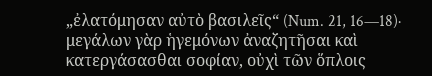„ἐλατόμησαν αὐτὸ βασιλεῖς“ (Num. 21, 16—18)· μεγάλων γὰρ ἡγεμόνων ἀναζητῆσαι καὶ κατεργάσασθαι σοφίαν, οὐχὶ τῶν ὅπλοις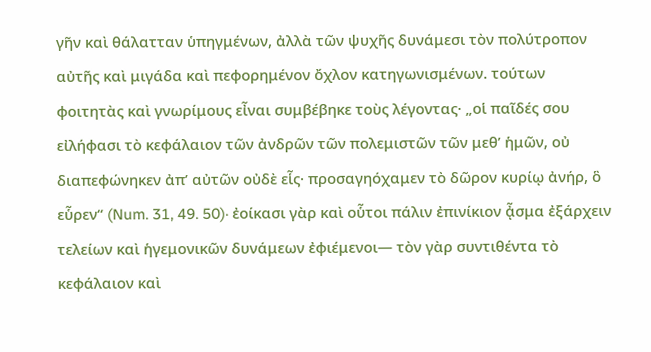γῆν καὶ θάλατταν ὑπηγμένων, ἀλλὰ τῶν ψυχῆς δυνάμεσι τὸν πολύτροπον αὐτῆς καὶ μιγάδα καὶ πεφορημένον ὄχλον κατηγωνισμένων. τούτων φοιτητὰς καὶ γνωρίμους εἶναι συμβέβηκε τοὺς λέγοντας· „οἱ παῖδές σου εἰλήφασι τὸ κεφάλαιον τῶν ἀνδρῶν τῶν πολεμιστῶν τῶν μεθ’ ἡμῶν, οὐ διαπεφώνηκεν ἀπ’ αὐτῶν οὐδὲ εἷς· προσαγηόχαμεν τὸ δῶρον κυρίῳ ἀνήρ, ὃ εὗρεν“ (Num. 31, 49. 50)· ἐοίκασι γὰρ καὶ οὗτοι πάλιν ἐπινίκιον ᾆσμα ἐξάρχειν τελείων καὶ ἡγεμονικῶν δυνάμεων ἐφιέμενοι— τὸν γὰρ συντιθέντα τὸ κεφάλαιον καὶ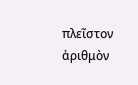πλεῖστον ἀριθμὸν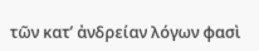τῶν κατ’ ἀνδρείαν λόγων φασὶ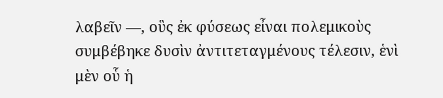λαβεῖν —, οὓς ἐκ φύσεως εἶναι πολεμικοὺς συμβέβηκε δυσὶν ἀντιτεταγμένους τέλεσιν, ἑνὶ μὲν οὗ ἡ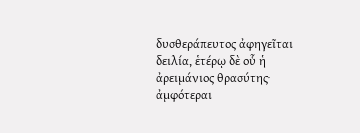δυσθεράπευτος ἀφηγεῖται δειλία, ἑτέρῳ δὲ οὗ ἡ ἀρειμάνιος θρασύτης· ἀμφότεραι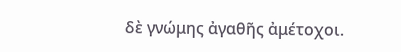δὲ γνώμης ἀγαθῆς ἀμέτοχοι.